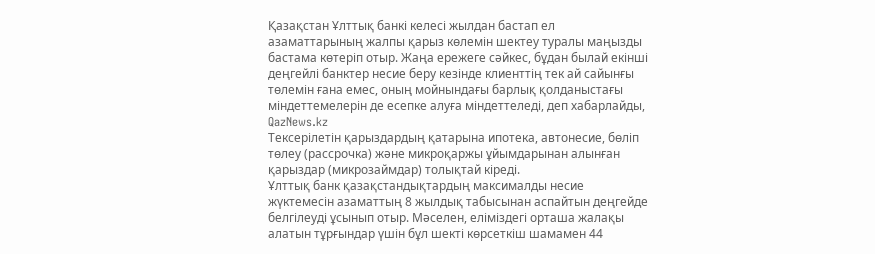Қазақстан Ұлттық банкі келесі жылдан бастап ел азаматтарының жалпы қарыз көлемін шектеу туралы маңызды бастама көтеріп отыр. Жаңа ережеге сәйкес, бұдан былай екінші деңгейлі банктер несие беру кезінде клиенттің тек ай сайынғы төлемін ғана емес, оның мойнындағы барлық қолданыстағы міндеттемелерін де есепке алуға міндеттеледі, деп хабарлайды, QazNews.kz
Тексерілетін қарыздардың қатарына ипотека, автонесие, бөліп төлеу (рассрочка) және микроқаржы ұйымдарынан алынған қарыздар (микрозаймдар) толықтай кіреді.
Ұлттық банк қазақстандықтардың максималды несие жүктемесін азаматтың 8 жылдық табысынан аспайтын деңгейде белгілеуді ұсынып отыр. Мәселен, еліміздегі орташа жалақы алатын тұрғындар үшін бұл шекті көрсеткіш шамамен 44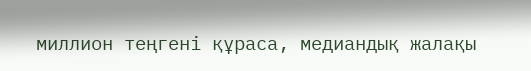миллион теңгені құраса, медиандық жалақы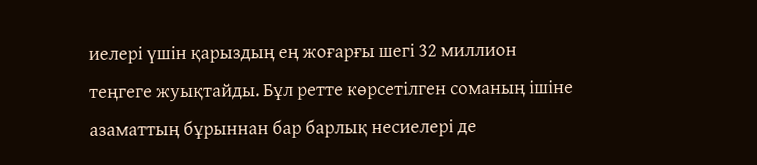иелері үшін қарыздың ең жоғарғы шегі 32 миллион теңгеге жуықтайды. Бұл ретте көрсетілген соманың ішіне азаматтың бұрыннан бар барлық несиелері де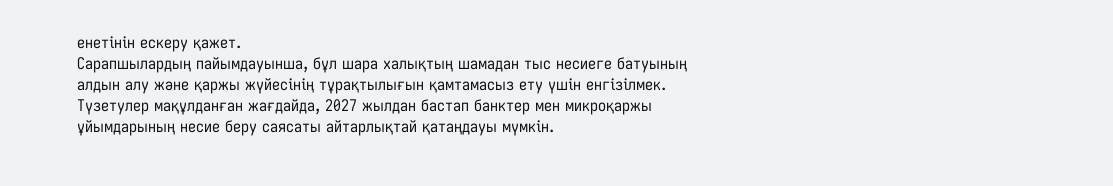енетінін ескеру қажет.
Сарапшылардың пайымдауынша, бұл шара халықтың шамадан тыс несиеге батуының алдын алу және қаржы жүйесінің тұрақтылығын қамтамасыз ету үшін енгізілмек. Түзетулер мақұлданған жағдайда, 2027 жылдан бастап банктер мен микроқаржы ұйымдарының несие беру саясаты айтарлықтай қатаңдауы мүмкін.